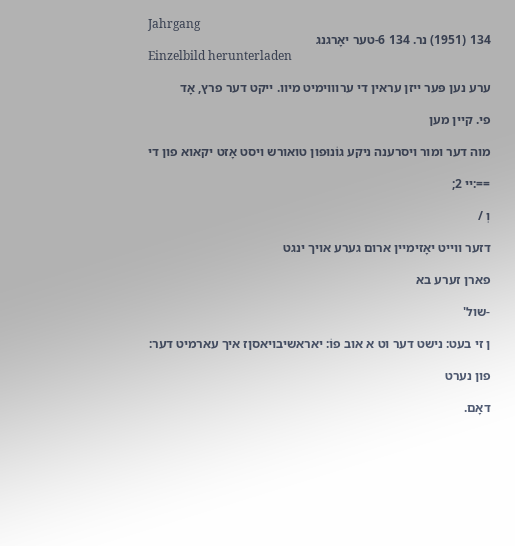Jahrgang
134 (1951) נר. 134 6-טער יאָרגנג
Einzelbild herunterladen

ערע נען פּער ייזן עראין די ערוווימיט מיוו. ייקט דער פרץ, אָד

פי. קיין מען

מוה דער ומור ויסרענה ניקע גוֹנוּפון טואורש ויסט אָזט יקאוא פון די

==:יי 2;

וְ /

דזער ווייט יאָזימיין ארום גערע אויך ינגט

פארן זערע בא

-שול'

ן זי בעט: נישט דער וט א אוב פוֹ: יאראשיבויאסןז איך עארמיט דער:

פון נערט

דאָם.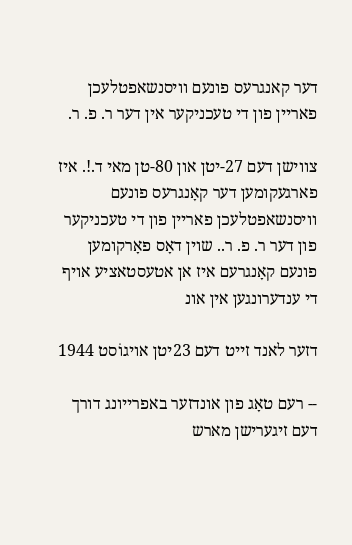דער קאנגרעס פונעם וויסנשאפטלעכן פאריין פון די טעכניקער אין דער ר. פ. ר.

צווישן דעם 27-יטן און 80-טן מאי ד.!. איז פארגעקומען דער קאָנגרעס פונעם וויסנשאפטלעכן פאריין פון די טעכניקער פון דער ר. פ. ר.. שוין דאָס פאָרקומען פונעם קאָנגרעם איז אן אטעסטאציע אויף די ענדערונגען אין אונ

דזער לאנד זייט דעם 23יטן אויגוֹסט 1944

-- רעם טאָג פון אונדזער באפרייונג דורך דעם זיגערישן מארש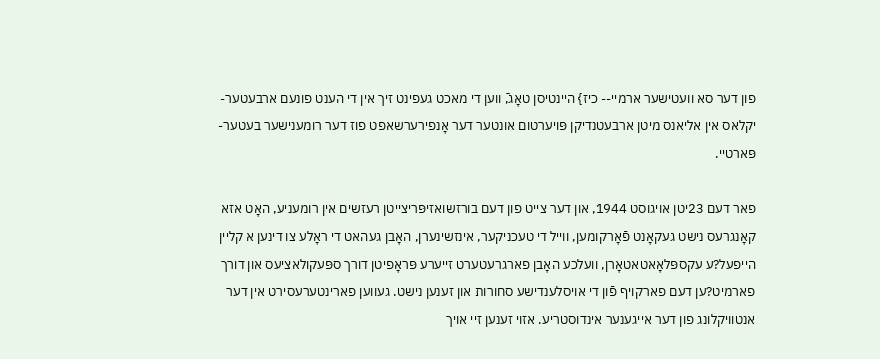פון דער סא וועטישער ארמיי-- כיז} היינטיסן טאָגֿ, ווען די מאכט געפינט זיך אין די הענט פונעם ארבעטער-יקלאס אין אליאנס מיטן ארבעטנדיקן פּויערטום אונטער דער אָנפירערשאפט פוז דער רומענישער בעטער-פּארטיי.

פאר דעם 23יטן אויגוסט 1944, און דער צייט פון דעם בורזשואזיפּריצייטן רעזשים אין רומעניע, האָט אזא קאָנגרעס נישט געקאָנט פֿאָרקומען, ווייל די טעכניקער, אינזשינערן, האָבן געהאט די ראָלע צו דינען א קליין הייפעל?ע עקספּלאָאטאטאָרן, וועלכע האָבן פארגרעטערט זייערע פּראָפיטן דורך ספּעקולאציעס און דורך פארמיט?ען דעם פארקויף פֿון די אויסלענדישע סחורות און זענען נישט. געווען פארינטערעסירט אין דער אנטוויקלונג פון דער אייגענער אינדוסטריע. אזוי זענען זיי אויך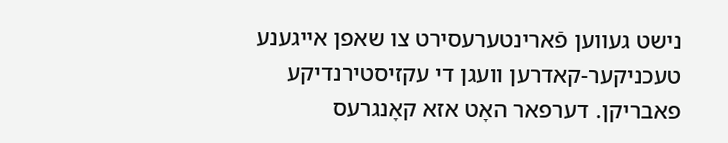נישט געווען פֿארינטערעסירט צו שאפן אייגענע טעכניקער-קאדרען וועגן די עקזיסטירנדיקע פאבריקן. דערפאר האָט אזא קאָנגרעס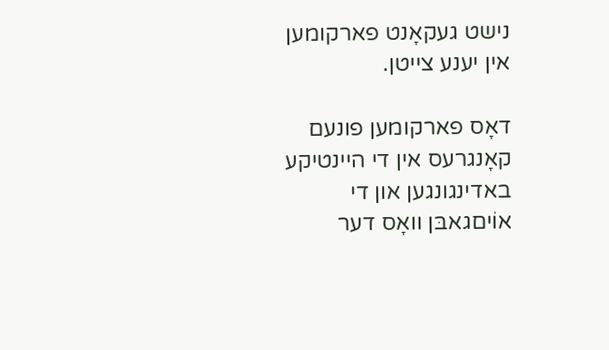נישט געקאָנט פארקומען אין יענע צייטן.

דאָס פארקומען פונעם קאָנגרעס אין די היינטיקע באדינגונגען און די אוֹיםגאבּן וואָס דער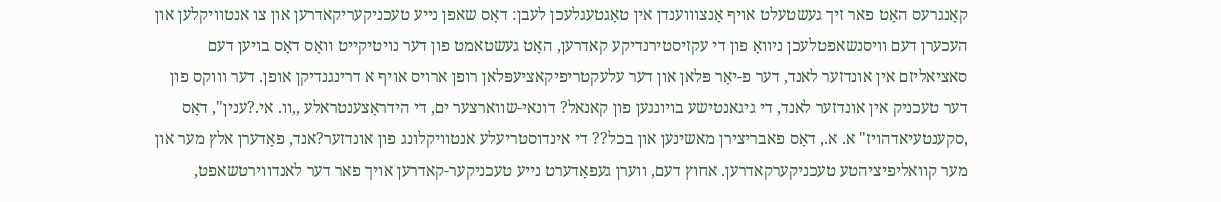קאָנגרעס האָט פאר זיך געשטעלט אויף אָנצוווענדן אין טאָגטעגלעכן לעבן: דאָס שאפן נייע טעכניקעריקאדרען און צו אנטוויקלען און העכערן דעם וויסנשאפטלעכן ניוואָ פון די עקזיסטירנדיקע קאדרען, האָט געשטאמט פון דער נויטיקייט װאָס דאָס בויען דעם סאציאליזם אין אונדזער לאנד, דער פ-יאָר פּלאן און דער עלעקטריפיקאציעפּלאן רופן ארויס אויף א דרינגנדיקן אופן. דער וווקס פון דער טעכניק אין אונדזער לאנד, די גיגאנטישע בויונגען פון קאנאל? דונאי-שווארצער ים, די הידראָצענטראלע ,,וו. אי.?ענין", דאָס ,סקענטעיאדהויז" א. א., דאָס פאבריצירן מאשינען און בכל?? די אינדוסטריעלע אנטוויקלונג פון אונדזער?אנד, פאָדערן אלץ מער און מער קוואליפיציהטע טעכניקערקאדרען. אחוץ דעם, ווערן געפאָדערט נייע טעכניקער-קאדרען אויך פאר דער לאנדווירטשאפט,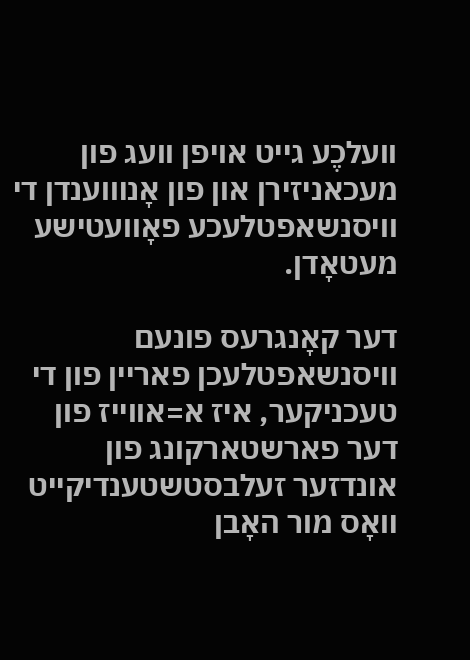וועלכֶע גייט אויפן וועג פון מעכאניזירן און פון אָנװוענדן די וויסנשאפטלעכע פאָוועטישע מעטאָדן.

דער קאָנגרעס פונעם וויסנשאפטלעכן פאריין פון די טעכניקער, איז א=אווייז פון דער פארשטארקונג פון אונדזער זעלבסטשטענדיקייט װאָס מור האָבן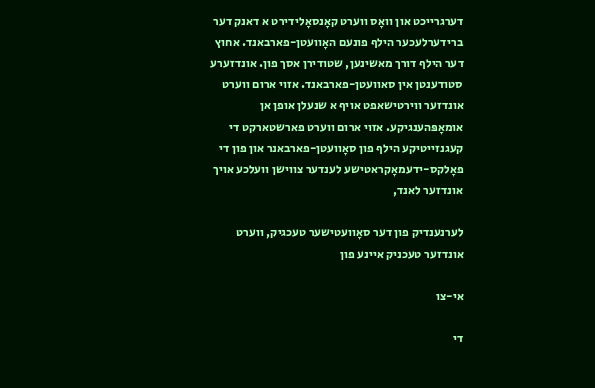דערגרייכט און וואָס ווערט קאָנסאָלידירט א דאנק דער ברידערלעכער הילף פונעם האָוועטן-פארבאנד. אחוץ דער הילף דורך מאשינען, שטודירן אסך פון. אונדזערע סטודענטן אין סאוועטן-פארבאנד. אזוי ארום ווערט אונדזער ווירטישאפט אויף א שנעלן אופן אן אומאָפּהענגיקע. אזוי ארום ווערט פארשטארקט די קעגנזייטיקע הילף פון סאָוועטן-פארבאנר און פון די פאָלקס-ידעמאָקראטישע לענדער צווישן וועלכע אויך אונדזער לאנד,

לערנענדיק פון דער סאָוועטישער טעכגיק, ווערט אונדזער טעכניק איינע פון

אי-צו

די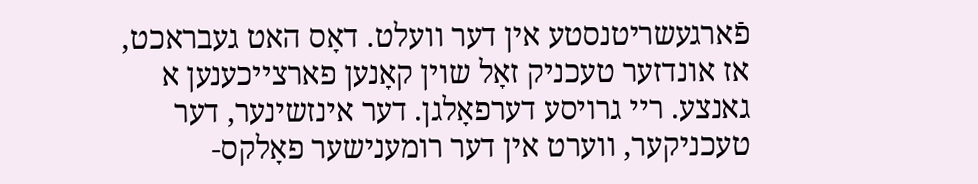פֿארגעשריטנסטע אין דער וועלט. דאָס האט געבראכט, אז אונדזער טעכניק זאָל שוין קאָנען פארצייכענען א גאנצע. ריי גרויסע דערפאָלגן. דער אינזשינער, דער טעכניקער, ווערט אין דער רומענישער פאָלקס-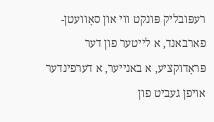רעפּובליק פּונקט ווי און סאָוועטן-פארבאנד, א לייטער פון דער פּראָדוקציע, א באנייער, א דערפינדער אויפן געביט פון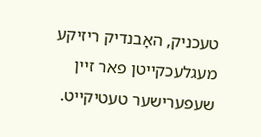טעכניק, האָבנדיק ריזיקע מעגלעכקייטן פאר זיין שעפערישער טעטיקייט.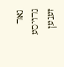גאר גרויסע זענען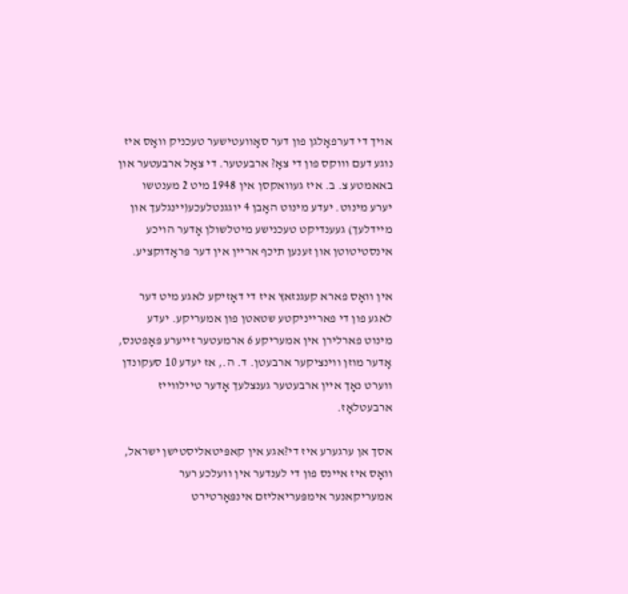אויך די דערפאָלגן פון דער סאָוועטישער טעכניק וואָס איז נוגע דעם וווקס פון די צאָ? ארבעטער. די צאָל ארבעטער און באאמטע צ. ב. איז געוואקסן אין 1948 מיט 2 מענטשו יערע מינוט. יעדע מינוט האָבן 4 יוגגנטלעכע(יינגלעך און מיידלעך) געענדיקט טעכנישע מיטלשולן אָדער הויכע אינסטיטוטן און זענען תיכף אריין אין דער פּראָדוקציע.

אין װאָס פארא קעגנזאץ איז די דאָזיקע לאגע מיט דער לאגע פון די פארייניקטע שטאטן פון אמעריקע. יעדע מינוט פארלירן אין אמעריקע 6 ארמעטער זייערע פּאָפטנס, אָדער מוזן ווינציקער ארבעטן. ד. ה., אז יעדע 10 סעקונדן ווערט נאָך איין ארבעטער גענצלעך אָדער טיילווייז ארבעטלאָז.

אסך אן ערגערע איז די?אגע אין קאפּיטאליסטישן ישראל, װאָס איז איינס פון די לענדער אין וועלכע רער אמעריקאנער אימפּעריאליזם אינפּאָרטירט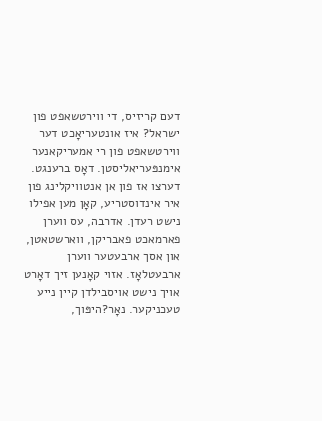דעם קריזיס, די ווירטשאפט פון ישראל? איז אונטעריאָכט דער ווירטשאפט פון רי אמעריקאנער אימנפּעריאליסטן. דאָס ברענגט. דערצו אז פון אן אנטוויקלינג פון איר אינדוסטריע, קאָן מען אפילו נישט רעדן. אדרבה, עס ווערן פארמאכט פאבריקן, ווארשטאטן, און אסך ארבעטער ווערן ארבעטלאָז. אזוי קאָנען זיך דאָרט אויך נישט אויסבילדן קיין נייע טעכניקער. נאָר?היפּוך,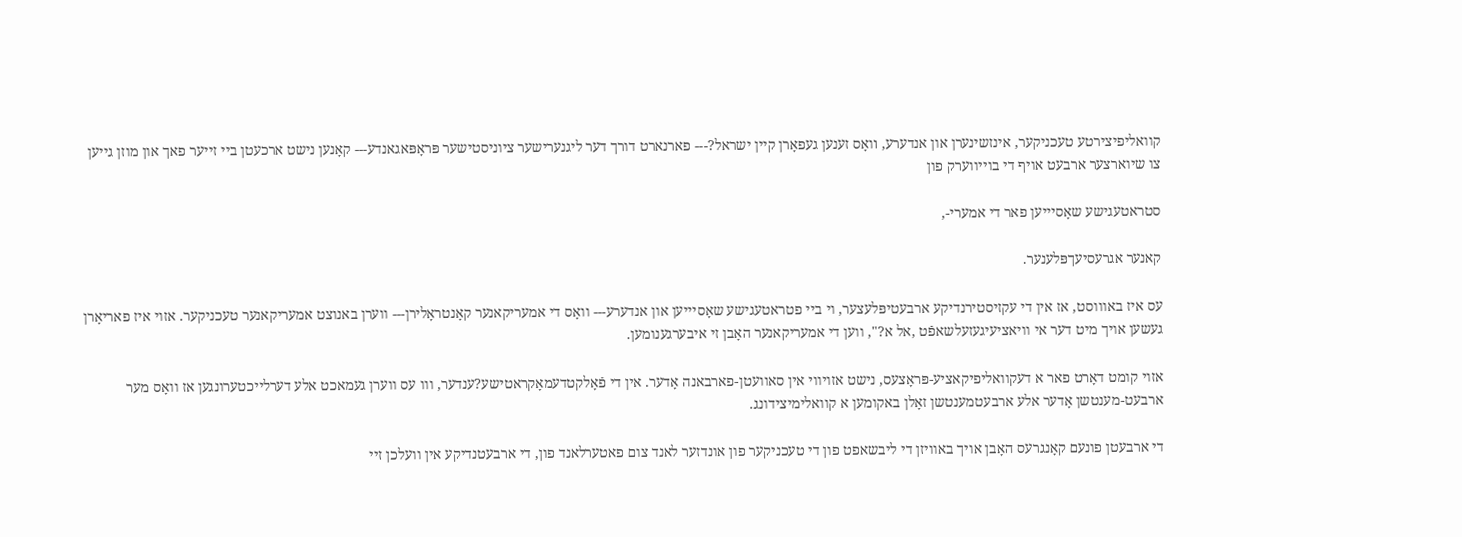קוואליפיצירטע טעכניקער, אינזשינערן און אנדערע, װאָס זענען געפאָרן קיין ישראל?--- פארנארט דורך דער ליגנערישער ציוניסטישער פּראָפּאגאנדע--- קאָנען נישט ארכעטן ביי זייער פאך און מוזן גייען צו שיוארצער ארבעט אויף די בוייווערק פון

סטראטעגישע שאָסײיען פאר די אמערי-,

קאנער אגרעסיעךפּלענער.

עס איז באוווסט, אז אין די עקזיסטירנדיקע ארבעטיפּלעצער, וי ביי פטראטעגישע שאָסײיען און אנדערע--- וואָס די אמעריקאנער קאָנטראָלירן--- ווערן באנוצט אמעריקאנער טעכניקער. אזוי איז פאריאָרן געשען אויך מיט דער אי וויאציעיגעזעלשאפֿט ,אל א?", ווען די אמעריקאנער האָבן זי איבערגענומען.

אזוי קומט דאָרט פאר א דעקוואליפיקאציע-פּראָצעס, נישט אזויווי אין סאוועטן-פארבאנה אָדער. אין די פֿאָלקטדעמאָקראטישע?ענדער, ווו עס ווערן געמאכט אלע דערלייכטערונגען אז וואָס מער ארבעט-מענטשן אָדער אלע ארבעטמענטשן זאָלן באקומען א קוואלימיצידונג.

די ארבעטן פונעם קאָנגרעס האָבן אויך באוויזן די ליבשאפט פון די טעכניקער פון אונדזער לאנד צום פאטערלאנד פון, די ארבעטנדיקע אין וועלכן זיי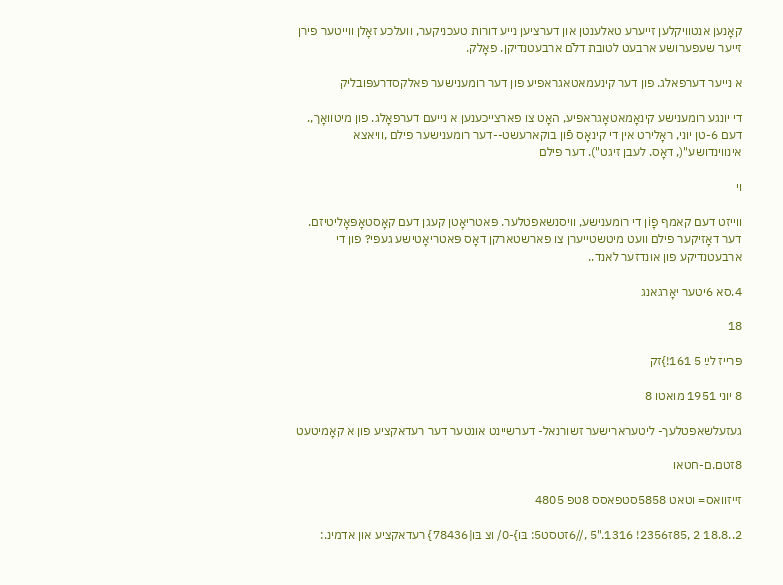קאָנען אנטוויקלען זייערע טאלענטן און דערציען נייע דורות טעכניקער, וועלכע זאָלן ווייטער פירן זייער שעפערושע ארבעט לטובת דלֿם ארבעטנדיקן. פאָלק.

א נייער דערפאלג. פון דער קינעמאטאגראפיע פון דער רומענישער פאלקסדרעפּובליק

די יונגע רומענישע קינאָמאטאָגראפיע, האָט צו פארצייכענען א נייעם דערפאָלג. פון מיטוואָך,. דעם 6-טן יוני, ראָלירט אין די קינאָס פֿון בוקארעשט--דער רומענישער פילם ,וויאצא אינווינדושע"(, דאָס. לעבן זיגט"). דער פילם

וי

ווייזט דעם קאמף פָוֹן די רומענישע, וויסנשאפטלער. פּאטריאָטן קעגן דעם קאָסטאָפּאָליטיזם. דער דאָזיקער פילם וועט מיטשטייערן צו פארשטארקן דאָס פּאטריאָטישע געפי? פון די ארבעטנדיקע פון אונדזער לאנד..

4.סא 6יטער יאָרגאנג

18

פּרייז לײַ 5 161!}זק

8 יוני 1951 מואטו 8

געזעלשאפטלעך- ליטערארישער זשורנאל- דערשיינט אונטער דער רעדאקציע פון א קאָמיטעט

8זטם.ם-חטאו

זײזוואס= וטאט 5858סטפאסס 8טפ 4805

2..18.8 2 ,85ז2356! 1316."5 ,//6זטסט5: בּו}-0/ וצ בּו|78436} רעדאקציע און אדמינ.: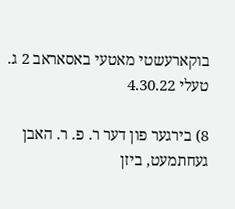בוקארעשטי מאטעי באסאראב 2 ג. טעלי 4.30.22

8) בירגער פון דער ר. פ. ר. האבן געחתמעט, ביזן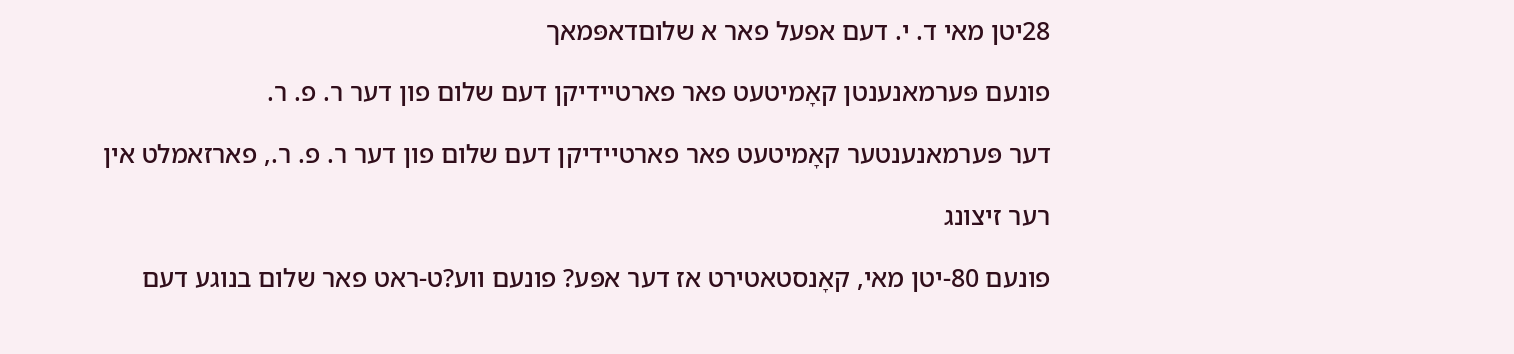28יטן מאי ד. י. דעם אפעל פאר א שלוםדאפּמאך

פונעם פּערמאנענטן קאָמיטעט פאר פארטיידיקן דעם שלום פון דער ר. פ. ר.

דער פּערמאנענטער קאָמיטעט פאר פארטיידיקן דעם שלום פון דער ר. פ. ר., פארזאמלט אין

רער זיצונג

פונעם 80-יטן מאי, קאָנסטאטירט אז דער אפּע? פונעם ווע?ט-ראט פאר שלום בנוגע דעם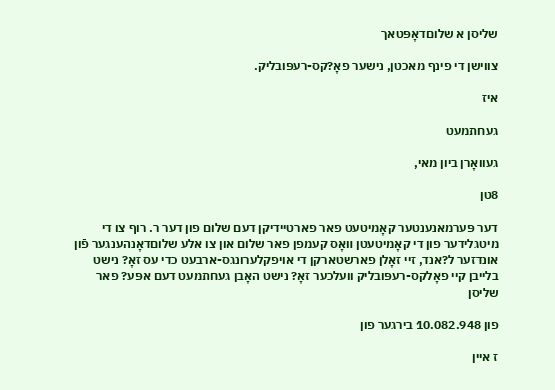שליסן א שלוםדאָפּטאך

צווישן די פינף מאכטן, נישער פאָ?קס-רעפּובליק.

איז

געחתמעט

געוואָרן ביון מאי,

8טן

דער פּערמאנענטער קאָמיטעט פאר פארטיידיקן דעם שלום פון דער ר. רוף צו די מיטגלידער פון די קאָמיטעטן װאָס קעמפן פאר שלום און צו אלע שלוםדאָנהענגער פֿון אונדזער ל?אנד, זיי זאָלן פארשטארקן די אויפקלערונגס-ארבעט כדי עס זאָ? נישט בלייבן קיי פאָלקס-רעפּובליק וועלכער זאָ? נישט האָבן געחתמעט דעם אפּע? פאר שליסן

פון 10.082.948 בירגער פון

ז איין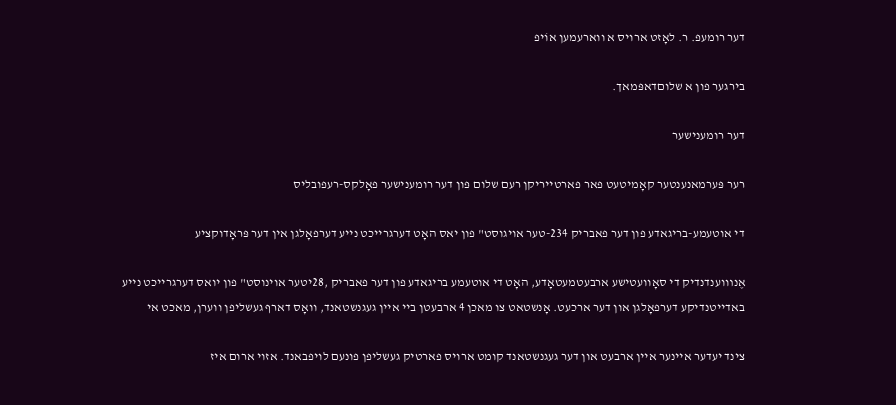דער רומעפ. ר. לאָזט ארויס א ווארעמען אוֹיפ

בירגער פון א שלוםדאפּמאך.

דער רומענישער

רער פּערמאנענטער קאָמיטעט פאר פארטייריקן רעם שלום פּון דער רומענישער פאָלקס-רעפובליס

די אוטעמע-בריגאדע פון דער פאבריק 234-טער אויגוסט" פון יאס האָט דערגרייכט נייע דערפאָלגן אין דער פּראָדוקציע

אֶנװוענדנדיק די סאָוועטישע ארבעטמעטאָדע, האָט די אוטעמע בריגאדע פון דער פאבריק ,28יטער אוינוסט" פון יואס דערגרייכט נייע באדייטנדיקע דערפאָלגן און דער ארכעט. אָנשטאט צו מאכן 4 ארבעטן ביי איין געגנשטאנד, וואָס דארף געשליפן ווערן, מאכט אי

צינד יעדער איינער איין ארבעט און דער געגנשטאנד קומט ארויס פארטיק געשליפן פונעם לויפבאנד. אזוי ארום איז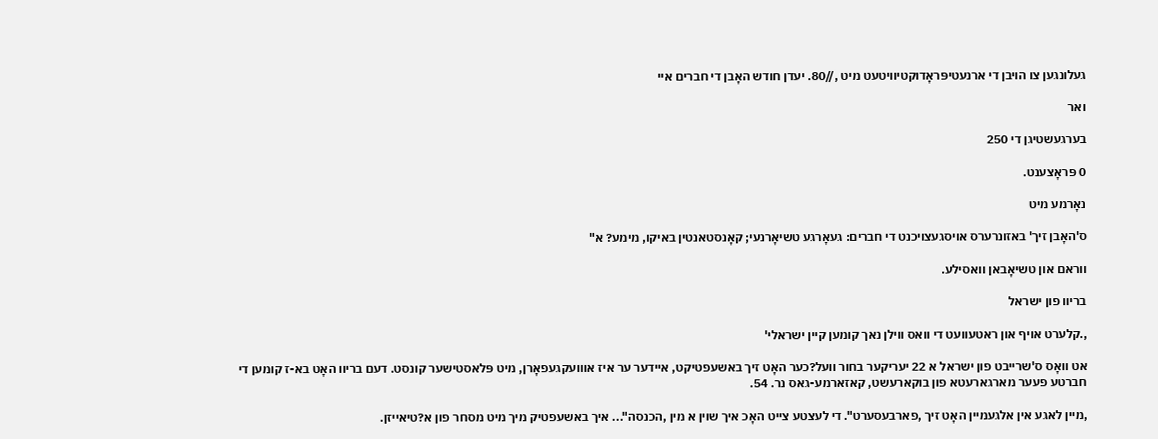געלונגען צו הויבן די ארנעטיפּראָדוקטיוויטעט מיט ,//80. יעדן חודש האָבן די חברים איי

ואר

בערגעשטיגן די 250

0 פּראָצענט.

נאָרמע מיט

ס'האָבן זיך' באזונרערס אויסגעצויכנט די חברים: געאָרגע טשיאָרנעי; קאָנסטאנטין באיקו, מימע? א"

ווראם און טשיאָבאן וואסילע.

בריװ פון ישראל

,.קלערט אויף און ראטעוועט די וואס ווילן נאך קומען קיין ישראלי'

אט װאָס ס'שרייבט פון ישראל א 22 יעריקער בחור וועל?כער האָט זיך באשעפטיקט, איידער ער איז אוװעקגעפאָרן, מיט פּלאסטישער קונסט. דעם בריוו האָט בא-ז קומען די חברטע פעער מארגארעטא פון בוקארעשט, קאזארמע-גאס נר. 54.

,מיין לאגע אין אלגעמיין האָט זיך ,פארבעסערט". די לעצטע צייט האָכ איך שוין א מין ,הכנסה"... איך באשעפטיק מיך מיט מסחר פון א?טיאייזן.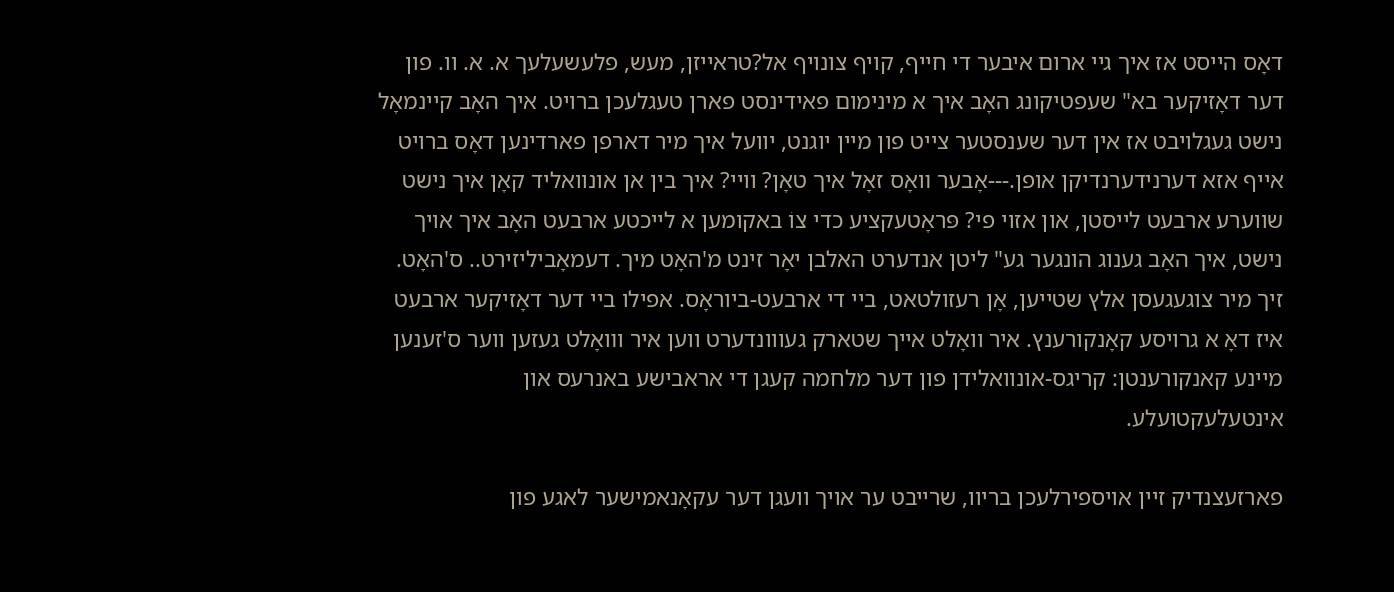דאָס הייסט אז איך גיי ארום איבער די חייף, קויף צונויף אל?טראייזן, מעש, פלעשעלעך א. א. וו. פון דער דאָזיקער בא" שעפטיקונג האָב איך א מינימום פאידינסט פארן טעגלעכן ברויט. איך האָב קיינמאָל נישט געגלויבט אז אין דער שענסטער צייט פון מיין יוגנט, יוועל איך מיר דארפן פארדינען דאָס ברויט אייף אזא דערנידערנדיקן אופן.---אָבער װאָס זאָל איך טאָן? וויי? איך בין אן אונוואליד קאָן איך נישט שווערע ארבעט לייסטן, און אזוי פי? פּראָטעקציע כדי צוֹ באקומען א לייכטע ארבעט האָב איך אויך נישט, איך האָב גענוג הונגער גע" ליטן אנדערט האלבן יאָר זינט מ'האָט מיך. דעמאָביליזירט.. ס'האָט. זיך מיר צוגעגעסן אלץ שטייען, אָן רעזולטאט, ביי די ארבעט-ביוראָס. אפילו ביי דער דאָזיקער ארבעט איז דאָ א גרויסע קאָנקורענץ. איר וואָלט אייך שטארק געווונדערט ווען איר וװאָלט געזען ווער ס'זענען מיינע קאנקורענטן: קריגס-אונוואלידן פון דער מלחמה קעגן די אראבישע באנרעס און אינטעלעקטועלע.

פארזעצנדיק זיין אויספירלעכן בריוו, שרייבט ער אויך וועגן דער עקאָנאמישער לאגע פון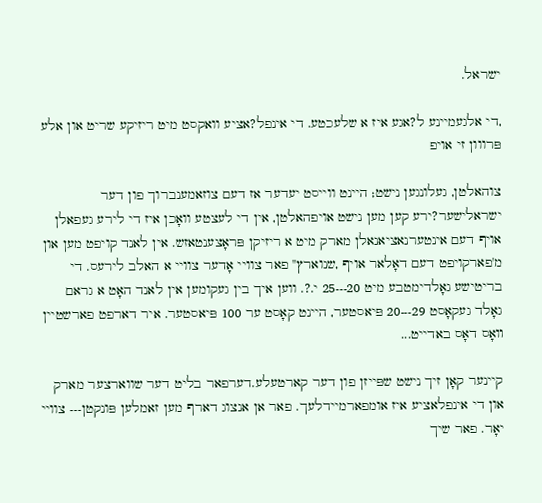ישראל.

,די אלגעמיינע ל?אגע איז א שלעכטע. די אינפל?אציע וואקסט מיט ריזיקע שריט און אלע פּרווון זי אויפ

צוהאלטן, געלונגען נישט; היינט ווייסט יעדער אז דעם צוזאמענברוך פון דער ישראלישער?ירע קען מען נישט אויפהאלטן, אין די לעצטע וואָכן איז די לירע געפאלן אויף דעם אינטערנאציאנאלן מארק מיט א ריזיקן פּראָצענטאזש. אין לאנד קויפט מען און מ'פארקויפט דעם דאָלאר אויף ,שנוארץ" פאר צוויי אָדער צוויי א האלב לירעס. די בריטישע גאָלדימטבע מיט 20---25 י.?. ווען איך בין געקומען אין לאנד האָט א גראם גאָלד געקאָסט 29---20 פּיאסטער, היינט קאָסט ער 100 פּיאסטער. איר דארפט פארשטיין װאָס דאָס באדייט...

קיינער קאָן זיך נישט שפּייזן פון דער קארטעלע.דערפאר בליט דער שווארצער מארק און די אינפלאציע איז אומפארמיידלעך. פאר אן אנצוג דארף מען זאמלען פּונקטן--- צוויי יאָר. פאר שיך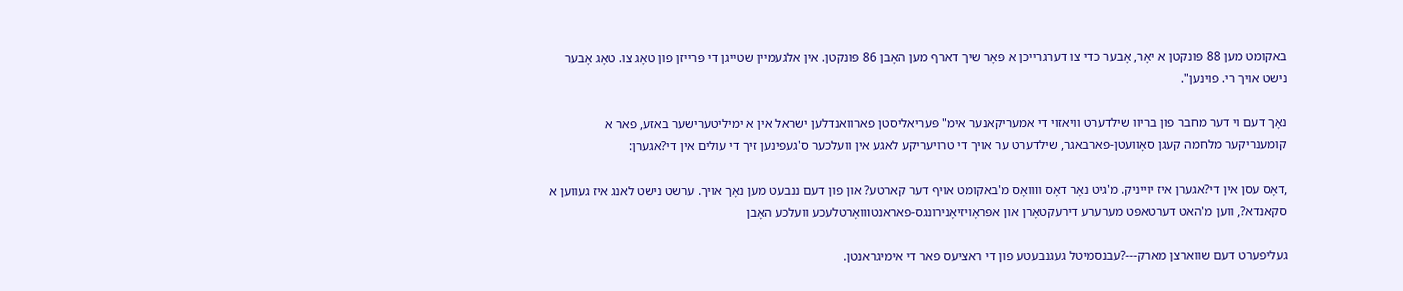באקומט מען 88 פּונקטן א יאָר, אָבער כדי צו דערגרייכן א פּאָר שיך דארף מען האָבן 86 פּונקטן. אין אלגעמיין שטייגן די פּרייזן פון טאָג צו. טאָג אָבער נישט אויך רי. פוינען".

נאָך דעם וי דער מחבר פון בריוו שילדערט וויאזוי די אמעריקאנער אימ" פּעריאליסטן פארוואנדלען ישראל אין א ימיליטערישער באזע, פאר א קומענריקער מלחמה קעגן סאָוועטן-פארבאגר, שילדערט ער אויך די טרויעריקע לאגע אין וועלכער ס'געפינען זיך די עולים אין די?אגערן:

,דאָס עסן אין די?אגערן איז יוייניק. מ'גיט נאָר דאָס וװואָס מ'באקומט אויף דער קארטע? און פון דעם ננבעט מען נאָך אויך. ערשט נישט לאנג איז געווען א סקאנדא?, ווען מ'האט דערטאפּט מערערע דירעקטאָרן און אפּראָויזיאָנירונגס-פאראנטװואָרטלעכע וועלכע האָבן

געליפערט דעם שווארצן מארק---?עבנסמיטל געגנבעטע פון די ראציעס פאר די אימיגראנטן.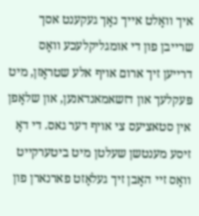איך וואָלט אייך נאָך געקענט אסך שרייבן פון די אומגליקלעכע וואָס דרייען זיך ארום אויף אלע שטראָזן, מיט פּעקלעך און דזשאמאנדאנען, און שלאָפן אין סטאציעס צי אויף דער גאס. די דאָ זיסע מענטשן שעלטן מיט ביטערקייט װאָס זיי האָבן זיך געלאָזט פארנארן פון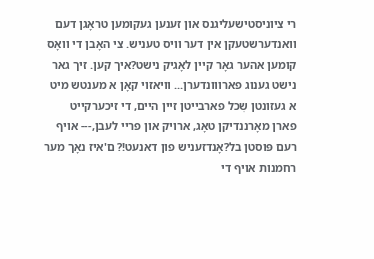רי ציוניסטישעליגנס און זענען געקומען טראָגן דעם וואנדערשטעקן אין דער וויס טעניש. צי האָבן די וואָס קומען אהער גאָר קיין לאָגיק נישט?איך קען. זיך גאר נישט גענוג פארווונדערן... וויאזוי קאָן א מענטש מיט א געזונטן שִכל פארבייטן זיין היים, די זיכערקייט פארן מאָרננדיקן טאָג, ארויק און פריי לעבן,--- אויף רעם פּוסטן בל?אָנדזעניש פון דאנעט!? ם'איז נאָך מער רחמנות אויף די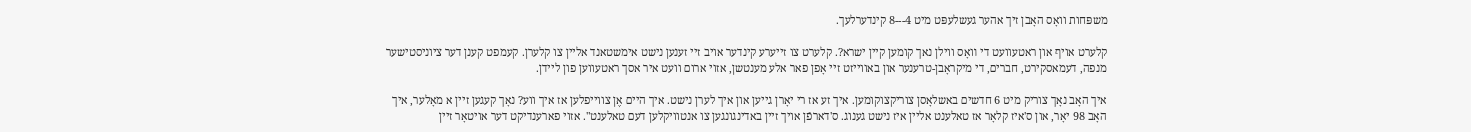משפּחות וואָס האָבן זיך אהער געשלעפּט מיט 4---8 קינדערלעך.

קלערט אויף און ראטעוועט די װאָס ווילן נאך קומען קיין ישרא?. קלערט צו זייערע קינדער אויב זיי זענען נישט אימשטאנד אליין צו קלערן. קעמפט קענן דער ציוניסטישער מנפה, דעמאסקירט, חברים, די מיקראָבן-טרענער און באווייזט זיי אָפן פאר אלע מענטשן, אזוי ארום וועט איר אסך ראטעווען פון ליידן.

איך האָב נאָך צוריק מיט 6 חדשים באשלאָסן צוריקצוקומען. איך זע אז רי יאָרן גייען און איך לערן נישט. איך היים אֶן צווייפלען אז איך ווע? נאָך קעגען זיין א מאָלער, איך האָב 98 יאָר, און ס'איז קלאָר אז טאלענט אליין איז נישט גענוג. ס'דארפֿן אויך זיין באדינגונגען צו אנטוויקלען דעם טאלענט". אזוי פארענדיקט דער אויטאָר זיין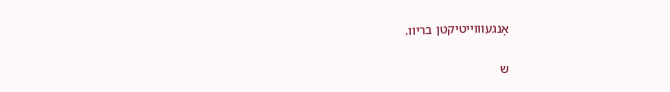אָנגעװוייטיקטן בריוו.

ש